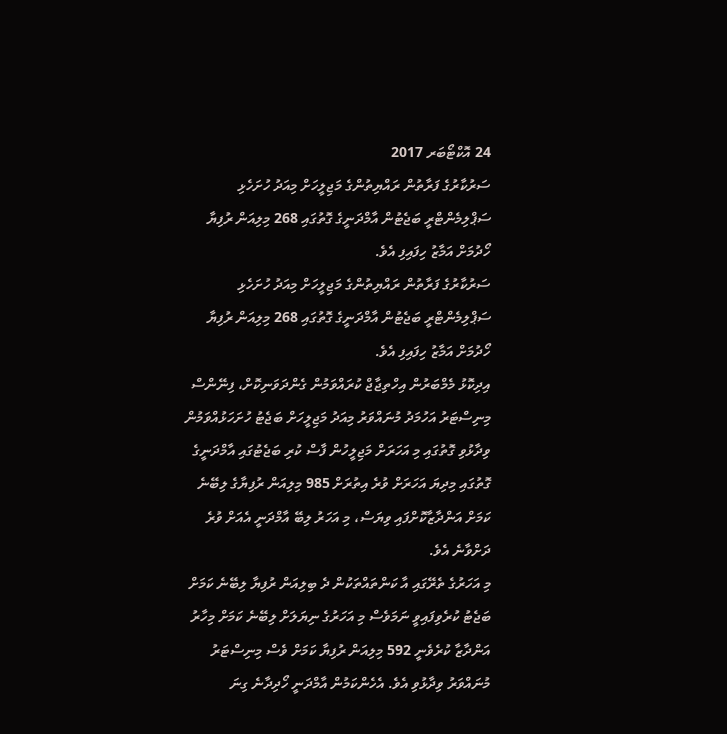24 އޮކްޓޯބަރ 2017
ސަރުކާރުގެ ފަރާތުން ރައްޔިތުންގެ މަޖިލީހަށް މިއަދު ހުށަހެޅި ސަޕްލިމެންޓްރީ ބަޖެޓުން އާމްދަނީގެ ގޮތުގައި 268 މިލިއަން ރުފިޔާ ހޯދުމަށް އަމާޒު ހިފައިފި އެވެ.
ސަރުކާރުގެ ފަރާތުން ރައްޔިތުންގެ މަޖިލީހަށް މިއަދު ހުށަހެޅި ސަޕްލިމެންޓްރީ ބަޖެޓުން އާމްދަނީގެ ގޮތުގައި 268 މިލިއަން ރުފިޔާ ހޯދުމަށް އަމާޒު ހިފައިފި އެވެ.
އިދިކޮޅު މެމްބަރުން އިހްތިޖާޖް ކުރައްވަމުން ގެންދަވަނިކޮށް، ފިނޭންސް މިނިސްޓަރު އަހުމަދު މުނައްވަރު މިއަދު މަޖިލީހަށް ބަޖެޓު ހުށަހަޅުއްވަމުން ވިދާޅުވި ގޮތުގައި މި އަހަރަށް މަޖިލީހުން ފާސް ކުރި ބަޖެޓުގައި އާމްދަނީގެ ގޮތުގައި މިދިޔަ އަހަރަށް ވުރެ އިތުރަށް 985 މިލިއަން ރުފިޔާގެ ލިބޭނެ ކަމަށް އަންދާޒާކޮށްފައި ވިޔަސް، މި އަހަރު ލިބޭ އާމްދަނީ އެއަށް ވުރެ ދަށްވާނެ އެވެ.
މި އަހަރުގެ ތެރޭގައި އާ ކަންތައްތަކުން ދެ ބިލިއަން ރުފިޔާ ލިބޭނެ ކަމަށް ބަޖެޓު ކުރެވިފައިވީ ނަމަވެސް މި އަހަރުގެ ނިޔަލަށް ލިބޭނެ ކަމަށް މިހާރު އަންދާޒާ ކުރެވެނީ 592 މިލިއަން ރުފިޔާ ކަމަށް ވެސް މިނިސްޓަރު މުނައްވަރު ވިދާޅުވި އެވެ. އެހެންކަމުން އާމްދަނީ ހޯދިދާނެ ގިނަ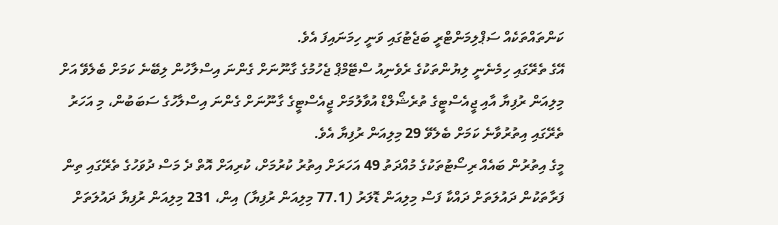ކަންތައްތަކެއް ސަޕްލިމަންޓްރީ ބަޖެޓުގައި ވަނީ ހިމަނައިފަ އެވެ.
އޭގެ ތެރޭގައި ހިމެނެނީ ލިޔުންތަކުގެ ރެވެނިއު ސްޓޭމްޕް ޖެހުމުގެ ގާނޫނަށް ގެންނަ އިސްލާހުން ލިބޭނެ ކަމަށް ބެލެވޭ އަށް މިލިއަން ރުފިޔާ އާއި ޖީއެސްޓީގެ ތުރެޝޯލްޑް އުވާލުމަށް ޖީއެސްޓީގެ ގާނޫނަށް ގެންނަ އިސްލާހުގެ ސަބަބުން، މި އަހަރު ތެރޭގައި އިތުރުވާނެ ކަމަށް ބެލެވޭ 29 މިލިއަން ރުފިޔާ އެވެ.
މީގެ އިތުރުން ބައެއް ރިސޯޓުތަކުގެ މުއްދަތު 49 އަހަރަށް އިތުރު ކުރުމަށް، ކުރިއަށް އޮތް ދެ މަސް ދުވަހުގެ ތެރޭގައި ތިން ފަރާތަކުން ދައުލަތަށް ދައްކާ ފަސް މިލިއަން ޑޮލަރު (77.1 މިލިއަން ރުފިޔާ) އިން، 231 މިލިއަން ރުފިޔާ ދައުލަތަށް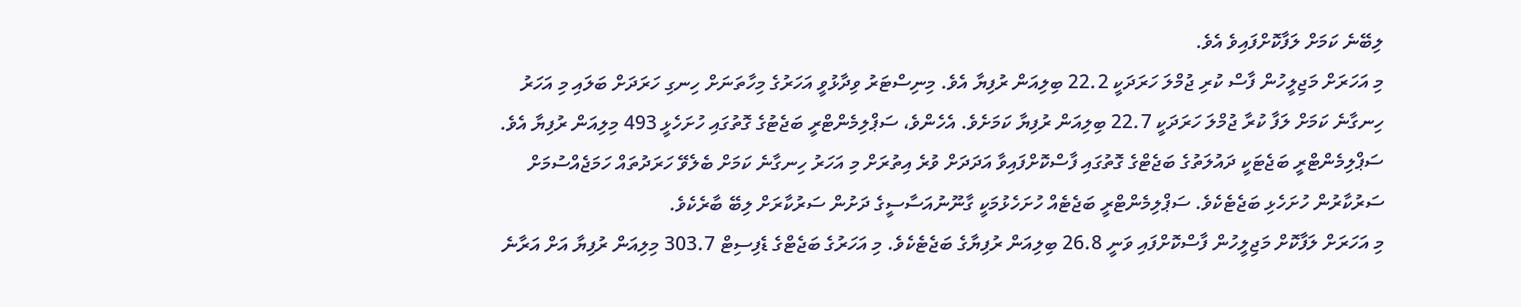ލިބޭނެ ކަމަށް ލަފާކޮށްފައިވެ އެވެ.
މި އަހަރަށް މަޖިލީހުން ފާސް ކުރި ޖުމްލަ ހަރަދަކީ 22.2 ބިލިއަން ރުފިޔާ އެވެ. މިނިސްޓަރު ވިދާޅުވީ އަހަރުގެ މިހާތަނަށް ހިނގި ހަރަދަށް ބަލައި މި އަހަރު ހިނގާނެ ކަމަށް ލަފާ ކުރާ ޖުމްލަ ހަރަދަކީ 22.7 ބިލިއަން ރުފިޔާ ކަމަށެވެ. އެހެންވެ، ސަޕްލިމެންޓްރީ ބަޖެޓުގެ ގޮތުގައި ހުށަހެޅީ 493 މިލިއަން ރުފިޔާ އެވެ.
ސަޕްލިމެންޓްރީ ބަޖެޓަކީ ދައުލަތުގެ ބަޖެޓްގެ ގޮތުގައި ފާސްކޮށްފައިވާ އަދަދަށް ވުރެ އިތުރަށް މި އަހަރު ހިނގާނެ ކަމަށް ބެލެވޭ ހަރަދުތައް ހަމަޖެއްސުމަށް ސަރުކާރުން ހުށަހެޅި ބަޖެޓެކެވެ. ސަޕްލިމެންޓްރީ ބަޖެޓެއް ހުށަހެޅުމަކީ ގާނޫނުއަސާސީގެ ދަށުން ސަރުކާރަށް ލިބޭ ބާރެކެވެ.
މި އަހަރަށް ލަފާކޮށް މަޖިލީހުން ފާސްކޮށްފައި ވަނީ 26.8 ބިލިއަން ރުފިޔާގެ ބަޖެޓެކެވެ. މި އަހަރުގެ ބަޖެޓްގެ ޑެފިސިޓް 303.7 މިލިއަން ރުފިޔާ އަށް އަރާނެ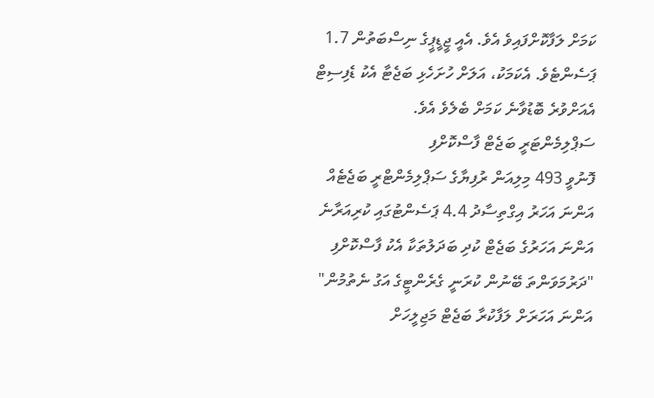ކަމަށް ލަފާކޮށްފައިވެ އެވެ. އެއީ ޖީޑީޕީގެ ނިސްބަތުން 1.7 ޕަސެންޓެވެ. އެކަމަކު، އަލަށް ހުށަހެޅި ބަޖެޓާ އެކު ޑެފިސިޓް އެއަށްވުރެ ބޮޑުވާނެ ކަމަށް ބެލެވެ އެވެ.
ސަޕްލިމެންޓަރީ ބަޖެޓް ފާސްކޮށްފި
ފޮނުވީ 493 މިލިއަން ރުފިޔާގެ ސަޕްލިމެންޓްރީ ބަޖެޓެއް
އަންނަ އަހަރު އިގްތިސާދު 4.4 ޕަސެންޓުގައި ކުރިއަރާނެ
އަންނަ އަހަރުގެ ބަޖެޓް ކުދި ބަދަލުތަކާ އެކު ފާސްކޮށްފި
"ދަރުމަވަންތަ ބޭނުން ކުރަނީ ގެރެންޓީގެ އަގު ނެތުމުން"
އަންނަ އަހަރަށް ލަފާކުރާ ބަޖެޓް މަޖިލީހަށް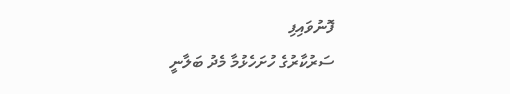ފޮނުވައިފި
ސަރުކާރުގެ ހުށަހެޅުމާ މެދު ބަލާނީ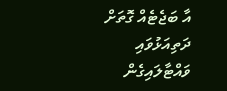އާ ބަޖެޓެއް ގޮތަށް
ދަތިއަޅުވައި ވައްޓާލައިގެން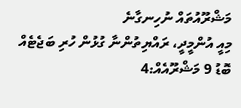މަޝްރޫއުތައް ނުހިނގާނެ
މިއީ އުންމީދީ، ރައްޔިތުންނާ ގުޅުން ހުރި ބަޖެޓެއް
ބޮޑު 9 މަޝްރޫއެއް:4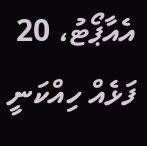އެއާޕޯޓު، 20 ފަޅެއް ހިއްކަނީ